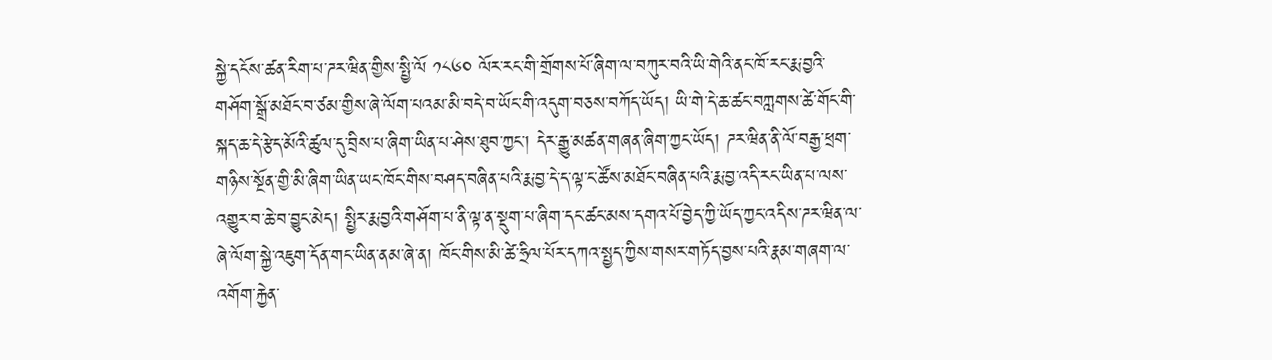སྐྱེ་དངོས་ཚན་རིག་པ་ཌར་ཝིན་གྱིས་སྤྱི་ལོ ༡༨༦༠ ལོར་རང་གི་གྲོགས་པོ་ཞིག་ལ་བཀུར་བའི་ཡི་གེའི་ནང་ཁོ་རང་རྨ་བྱའི་གཤོག་སྒྲོ་མཐོང་བ་ཙམ་གྱིས་ཞེ་ལོག་པའམ་མི་བདེ་བ་ཡོང་གི་འདུག་བཅས་བཀོད་ཡོད། ཡི་གེ་དེ་ཆ་ཚང་བཀླགས་ཚེ་གོང་གི་སྐད་ཆ་དེ་རྩེད་མོའི་ཚུལ་དུ་བྲིས་པ་ཞིག་ཡིན་པ་ཤེས་ཐུབ་ཀྱང་། དེར་རྒྱུ་མཚན་གཞན་ཞིག་ཀྱང་ཡོད། ཌར་ཝིན་ནི་ལོ་བརྒྱ་ཕྲག་གཉིས་སྔོན་གྱི་མི་ཞིག་ཡིན་ཡང་ཁོང་གིས་བཤད་བཞིན་པའི་རྨ་བྱ་དེ་ད་ལྟ་ང་ཚོས་མཐོང་བཞིན་པའི་རྨ་བྱ་འདི་རང་ཡིན་པ་ལས་འགྱུར་བ་ཆེ་བ་བྱུང་མེད། སྤྱིར་རྨ་བྱའི་གཤོག་པ་ནི་ལྟ་ན་སྡུག་པ་ཞིག་དང་ཚང་མས་དགའ་པོ་བྱེད་ཀྱི་ཡོད་ཀྱང་འདིས་ཌར་ཝིན་ལ་ཞེ་ལོག་སྐྱེ་འཇུག་དོན་གང་ཡིན་ནམ་ཞེ་ན། ཁོང་གིས་མི་ཚེ་ཧྲིལ་པོར་དཀའ་སྤྱད་ཀྱིས་གསར་གཏོད་བྱས་པའི་རྣམ་གཞག་ལ་འགོག་རྐྱེན་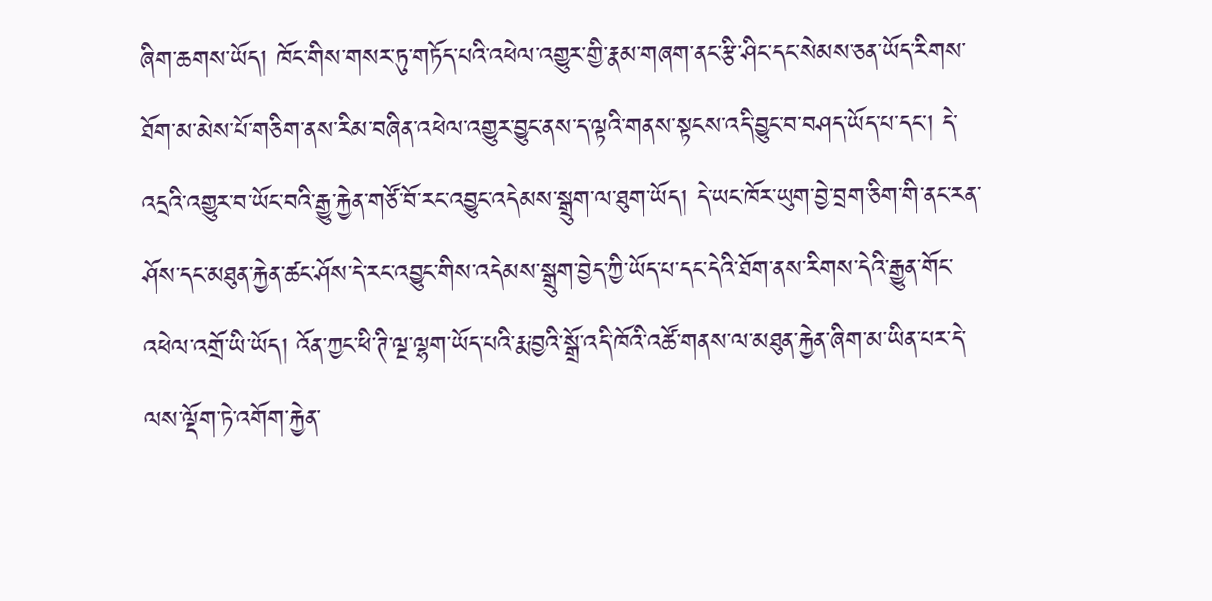ཞིག་ཆགས་ཡོད། ཁོང་གིས་གསར་ཏུ་གཏོད་པའི་འཕེལ་འགྱུར་གྱི་རྣམ་གཞག་ནང་རྩི་ཤིང་དང་སེམས་ཅན་ཡོད་རིགས་ཐོག་མ་མེས་པོ་གཅིག་ནས་རིམ་བཞིན་འཕེལ་འགྱུར་བྱུང་ནས་ད་ལྟའི་གནས་སྟངས་འདི་བྱུང་བ་བཤད་ཡོད་པ་དང་། དེ་འདྲའི་འགྱུར་བ་ཡོང་བའི་རྒྱུ་རྐྱེན་གཙོ་བོ་རང་འབྱུང་འདེམས་སྒྲུག་ལ་ཐུག་ཡོད། དེ་ཡང་ཁོར་ཡུག་བྱེ་བྲག་ཅིག་གི་ནང་རན་ཤོས་དང་མཐུན་རྐྱེན་ཚང་ཤོས་དེ་རང་འབྱུང་གིས་འདེམས་སྒྲུག་བྱེད་ཀྱི་ཡོད་པ་དང་དེའི་ཐོག་ནས་རིགས་དེའི་རྒྱུན་གོང་འཕེལ་འགྲོ་ཡི་ཡོད། འོན་ཀྱང་ཕི་ཊི་ལྔ་ལྷག་ཡོད་པའི་རྨ་བྱའི་སྒྲོ་འདི་ཁོའི་འཚོ་གནས་ལ་མཐུན་རྐྱེན་ཞིག་མ་ཡིན་པར་དེ་ལས་ལྡོག་ཏེ་འགོག་རྐྱེན་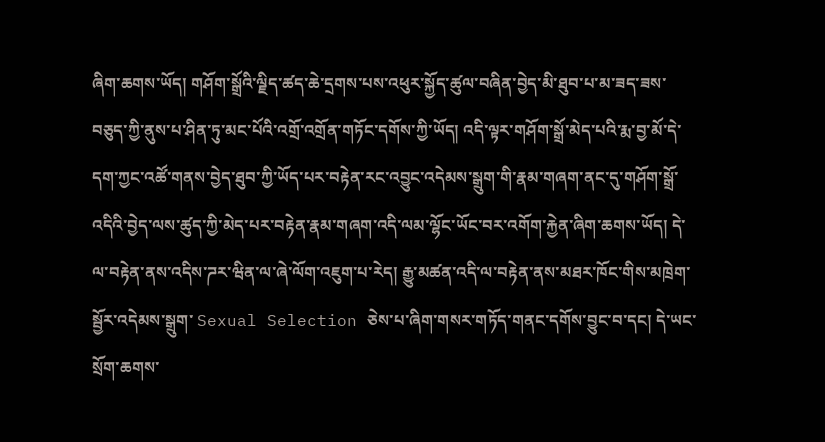ཞིག་ཆགས་ཡོད། གཤོག་སྒྲོའི་ལྗིད་ཚད་ཆེ་དྲགས་པས་འཕུར་སྐྱོད་ཚུལ་བཞིན་བྱེད་མི་ཐུབ་པ་མ་ཟད་ཟས་བཅུད་ཀྱི་ནུས་པ་ཤིན་ཏུ་མང་པོའི་འགྲོ་འགྲོན་གཏོང་དགོས་ཀྱི་ཡོད། འདི་ལྟར་གཤོག་སྒྲོ་མེད་པའི་རྨ་བྱ་མོ་དེ་དག་ཀྱང་འཚོ་གནས་བྱེད་ཐུབ་ཀྱི་ཡོད་པར་བརྟེན་རང་འབྱུང་འདེམས་སྒྲུག་གི་རྣམ་གཞག་ནང་དུ་གཤོག་སྒྲོ་འདིའི་བྱེད་ལས་ཚུད་ཀྱི་མེད་པར་བརྟེན་རྣམ་གཞག་འདི་ལམ་ལྷོང་ཡོང་བར་འགོག་རྐྱེན་ཞིག་ཆགས་ཡོད། དེ་ལ་བརྟེན་ནས་འདིས་ཌར་ཝིན་ལ་ཞེ་ལོག་འཇུག་པ་རེད། རྒྱུ་མཚན་འདི་ལ་བརྟེན་ནས་མཐར་ཁོང་གིས་མཁྲེག་སྦྱོར་འདེམས་སྒྲུག་ Sexual Selection ཅེས་པ་ཞིག་གསར་གཏོད་གནང་དགོས་བྱུང་བ་དང། དེ་ཡང་སྲོག་ཆགས་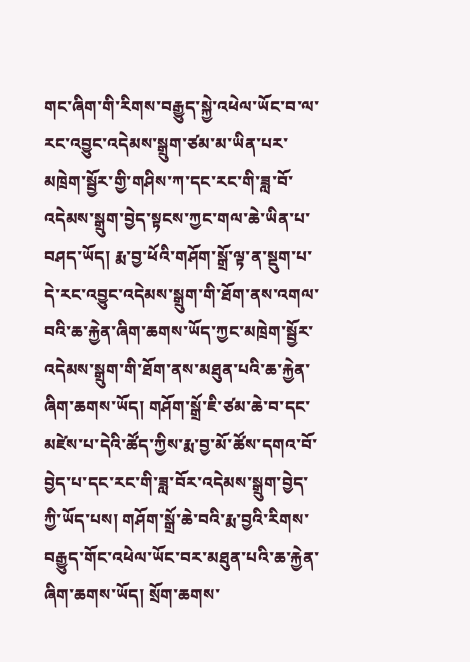གང་ཞིག་གི་རིགས་བརྒྱུད་སྐྱེ་འཕེལ་ཡོང་བ་ལ་རང་འབྱུང་འདེམས་སྒྲུག་ཙམ་མ་ཡིན་པར་མཁྲེག་སྦྱོར་གྱི་གཤིས་ཀ་དང་རང་གི་ཟླ་བོ་འདེམས་སྒྲུག་བྱེད་སྟངས་ཀྱང་གལ་ཆེ་ཡིན་པ་བཤད་ཡོད། རྨ་བྱ་ཕོའི་གཤོག་སྒྲོ་ལྟ་ན་སྡུག་པ་དེ་རང་འབྱུང་འདེམས་སྒྲུག་གི་ཐོག་ནས་འགལ་བའི་ཆ་རྐྱེན་ཞིག་ཆགས་ཡོད་ཀྱང་མཁྲེག་སྦྱོར་འདེམས་སྒྲུག་གི་ཐོག་ནས་མཐུན་པའི་ཆ་རྐྱེན་ཞིག་ཆགས་ཡོད། གཤོག་སྒྲོ་ཇི་ཙམ་ཆེ་བ་དང་མཛེས་པ་དེའི་ཚོད་ཀྱིས་རྨ་བྱ་མོ་ཚོས་དགའ་བོ་བྱེད་པ་དང་རང་གི་ཟླ་བོར་འདེམས་སྒྲུག་བྱེད་ཀྱི་ཡོད་པས། གཤོག་སྒྲོ་ཆེ་བའི་རྨ་བྱའི་རིགས་བརྒྱུད་གོང་འཕེལ་ཡོང་བར་མཐུན་པའི་ཆ་རྐྱེན་ཞིག་ཆགས་ཡོད། སྲོག་ཆགས་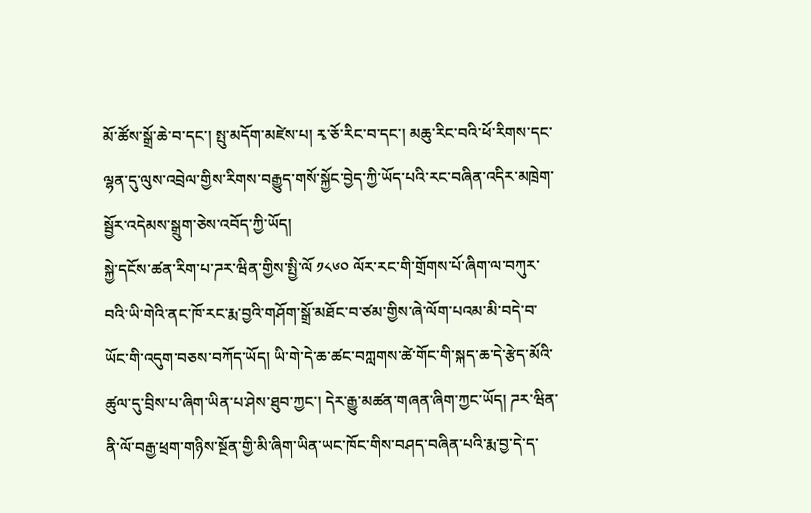མོ་ཚོས་སྒྲོ་ཆེ་བ་དང་། སྤུ་མདོག་མཛེས་པ། རྭ་ཅོ་རིང་བ་དང་། མཆུ་རིང་བའི་ཕོ་རིགས་དང་ལྷན་དུ་ལུས་འབྲེལ་གྱིས་རིགས་བརྒྱུད་གསོ་སྐྱོང་བྱེད་ཀྱི་ཡོད་པའི་རང་བཞིན་འདིར་མཁྲེག་སྦྱོར་འདེམས་སྒྲུག་ཅེས་འབོད་ཀྱི་ཡོད།
སྐྱེ་དངོས་ཚན་རིག་པ་ཌར་ཝིན་གྱིས་སྤྱི་ལོ ༡༨༦༠ ལོར་རང་གི་གྲོགས་པོ་ཞིག་ལ་བཀུར་བའི་ཡི་གེའི་ནང་ཁོ་རང་རྨ་བྱའི་གཤོག་སྒྲོ་མཐོང་བ་ཙམ་གྱིས་ཞེ་ལོག་པའམ་མི་བདེ་བ་ཡོང་གི་འདུག་བཅས་བཀོད་ཡོད། ཡི་གེ་དེ་ཆ་ཚང་བཀླགས་ཚེ་གོང་གི་སྐད་ཆ་དེ་རྩེད་མོའི་ཚུལ་དུ་བྲིས་པ་ཞིག་ཡིན་པ་ཤེས་ཐུབ་ཀྱང་། དེར་རྒྱུ་མཚན་གཞན་ཞིག་ཀྱང་ཡོད། ཌར་ཝིན་ནི་ལོ་བརྒྱ་ཕྲག་གཉིས་སྔོན་གྱི་མི་ཞིག་ཡིན་ཡང་ཁོང་གིས་བཤད་བཞིན་པའི་རྨ་བྱ་དེ་ད་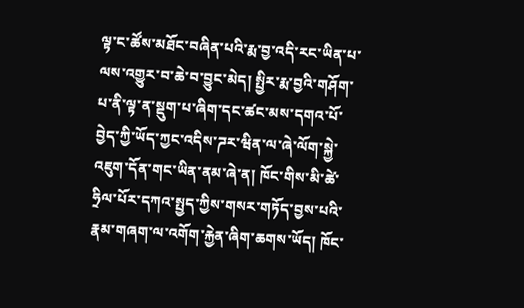ལྟ་ང་ཚོས་མཐོང་བཞིན་པའི་རྨ་བྱ་འདི་རང་ཡིན་པ་ལས་འགྱུར་བ་ཆེ་བ་བྱུང་མེད། སྤྱིར་རྨ་བྱའི་གཤོག་པ་ནི་ལྟ་ན་སྡུག་པ་ཞིག་དང་ཚང་མས་དགའ་པོ་བྱེད་ཀྱི་ཡོད་ཀྱང་འདིས་ཌར་ཝིན་ལ་ཞེ་ལོག་སྐྱེ་འཇུག་དོན་གང་ཡིན་ནམ་ཞེ་ན། ཁོང་གིས་མི་ཚེ་ཧྲིལ་པོར་དཀའ་སྤྱད་ཀྱིས་གསར་གཏོད་བྱས་པའི་རྣམ་གཞག་ལ་འགོག་རྐྱེན་ཞིག་ཆགས་ཡོད། ཁོང་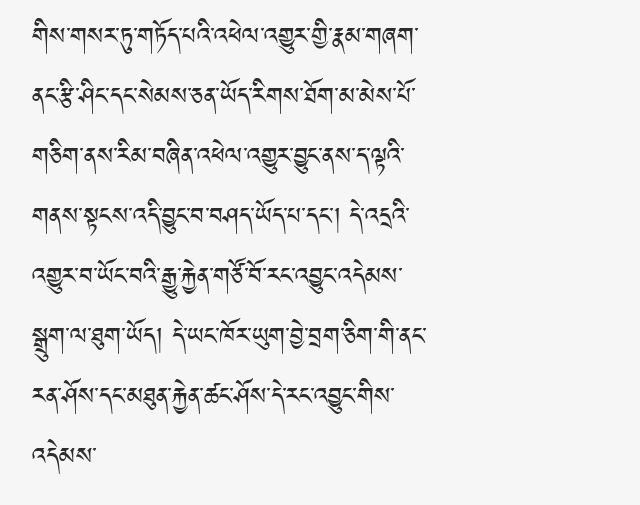གིས་གསར་ཏུ་གཏོད་པའི་འཕེལ་འགྱུར་གྱི་རྣམ་གཞག་ནང་རྩི་ཤིང་དང་སེམས་ཅན་ཡོད་རིགས་ཐོག་མ་མེས་པོ་གཅིག་ནས་རིམ་བཞིན་འཕེལ་འགྱུར་བྱུང་ནས་ད་ལྟའི་གནས་སྟངས་འདི་བྱུང་བ་བཤད་ཡོད་པ་དང་། དེ་འདྲའི་འགྱུར་བ་ཡོང་བའི་རྒྱུ་རྐྱེན་གཙོ་བོ་རང་འབྱུང་འདེམས་སྒྲུག་ལ་ཐུག་ཡོད། དེ་ཡང་ཁོར་ཡུག་བྱེ་བྲག་ཅིག་གི་ནང་རན་ཤོས་དང་མཐུན་རྐྱེན་ཚང་ཤོས་དེ་རང་འབྱུང་གིས་འདེམས་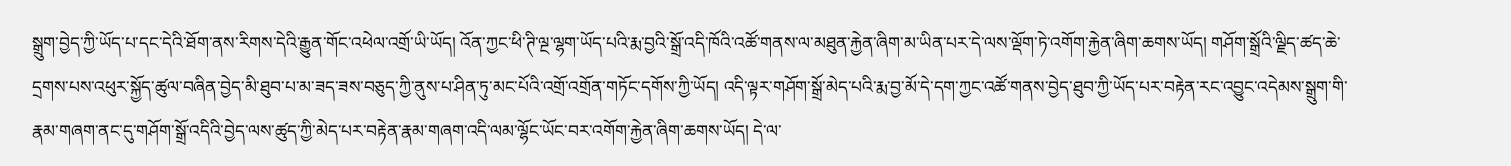སྒྲུག་བྱེད་ཀྱི་ཡོད་པ་དང་དེའི་ཐོག་ནས་རིགས་དེའི་རྒྱུན་གོང་འཕེལ་འགྲོ་ཡི་ཡོད། འོན་ཀྱང་ཕི་ཊི་ལྔ་ལྷག་ཡོད་པའི་རྨ་བྱའི་སྒྲོ་འདི་ཁོའི་འཚོ་གནས་ལ་མཐུན་རྐྱེན་ཞིག་མ་ཡིན་པར་དེ་ལས་ལྡོག་ཏེ་འགོག་རྐྱེན་ཞིག་ཆགས་ཡོད། གཤོག་སྒྲོའི་ལྗིད་ཚད་ཆེ་དྲགས་པས་འཕུར་སྐྱོད་ཚུལ་བཞིན་བྱེད་མི་ཐུབ་པ་མ་ཟད་ཟས་བཅུད་ཀྱི་ནུས་པ་ཤིན་ཏུ་མང་པོའི་འགྲོ་འགྲོན་གཏོང་དགོས་ཀྱི་ཡོད། འདི་ལྟར་གཤོག་སྒྲོ་མེད་པའི་རྨ་བྱ་མོ་དེ་དག་ཀྱང་འཚོ་གནས་བྱེད་ཐུབ་ཀྱི་ཡོད་པར་བརྟེན་རང་འབྱུང་འདེམས་སྒྲུག་གི་རྣམ་གཞག་ནང་དུ་གཤོག་སྒྲོ་འདིའི་བྱེད་ལས་ཚུད་ཀྱི་མེད་པར་བརྟེན་རྣམ་གཞག་འདི་ལམ་ལྷོང་ཡོང་བར་འགོག་རྐྱེན་ཞིག་ཆགས་ཡོད། དེ་ལ་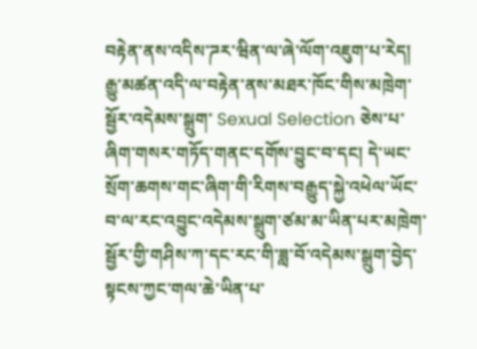བརྟེན་ནས་འདིས་ཌར་ཝིན་ལ་ཞེ་ལོག་འཇུག་པ་རེད། རྒྱུ་མཚན་འདི་ལ་བརྟེན་ནས་མཐར་ཁོང་གིས་མཁྲེག་སྦྱོར་འདེམས་སྒྲུག་ Sexual Selection ཅེས་པ་ཞིག་གསར་གཏོད་གནང་དགོས་བྱུང་བ་དང། དེ་ཡང་སྲོག་ཆགས་གང་ཞིག་གི་རིགས་བརྒྱུད་སྐྱེ་འཕེལ་ཡོང་བ་ལ་རང་འབྱུང་འདེམས་སྒྲུག་ཙམ་མ་ཡིན་པར་མཁྲེག་སྦྱོར་གྱི་གཤིས་ཀ་དང་རང་གི་ཟླ་བོ་འདེམས་སྒྲུག་བྱེད་སྟངས་ཀྱང་གལ་ཆེ་ཡིན་པ་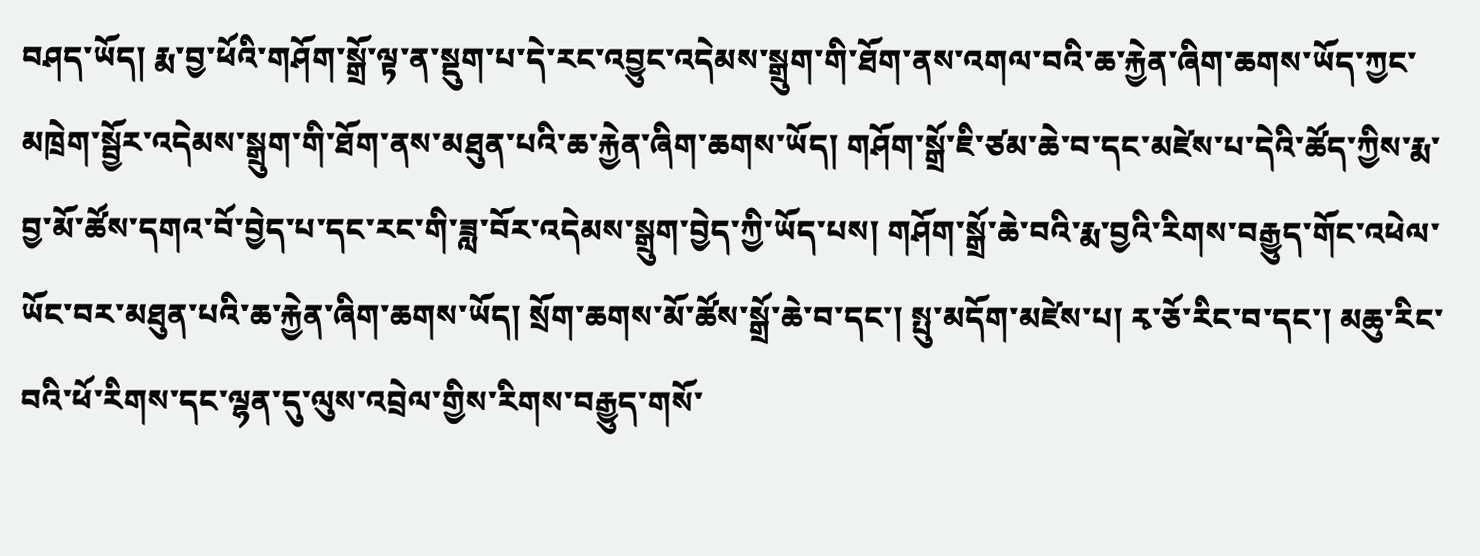བཤད་ཡོད། རྨ་བྱ་ཕོའི་གཤོག་སྒྲོ་ལྟ་ན་སྡུག་པ་དེ་རང་འབྱུང་འདེམས་སྒྲུག་གི་ཐོག་ནས་འགལ་བའི་ཆ་རྐྱེན་ཞིག་ཆགས་ཡོད་ཀྱང་མཁྲེག་སྦྱོར་འདེམས་སྒྲུག་གི་ཐོག་ནས་མཐུན་པའི་ཆ་རྐྱེན་ཞིག་ཆགས་ཡོད། གཤོག་སྒྲོ་ཇི་ཙམ་ཆེ་བ་དང་མཛེས་པ་དེའི་ཚོད་ཀྱིས་རྨ་བྱ་མོ་ཚོས་དགའ་བོ་བྱེད་པ་དང་རང་གི་ཟླ་བོར་འདེམས་སྒྲུག་བྱེད་ཀྱི་ཡོད་པས། གཤོག་སྒྲོ་ཆེ་བའི་རྨ་བྱའི་རིགས་བརྒྱུད་གོང་འཕེལ་ཡོང་བར་མཐུན་པའི་ཆ་རྐྱེན་ཞིག་ཆགས་ཡོད། སྲོག་ཆགས་མོ་ཚོས་སྒྲོ་ཆེ་བ་དང་། སྤུ་མདོག་མཛེས་པ། རྭ་ཅོ་རིང་བ་དང་། མཆུ་རིང་བའི་ཕོ་རིགས་དང་ལྷན་དུ་ལུས་འབྲེལ་གྱིས་རིགས་བརྒྱུད་གསོ་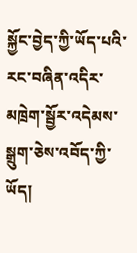སྐྱོང་བྱེད་ཀྱི་ཡོད་པའི་རང་བཞིན་འདིར་མཁྲེག་སྦྱོར་འདེམས་སྒྲུག་ཅེས་འབོད་ཀྱི་ཡོད།